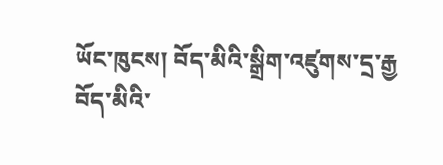ཡོང་ཁུངས། བོད་མིའི་སྒྲིག་འཛུགས་དྲ་རྒྱ
བོད་མིའི་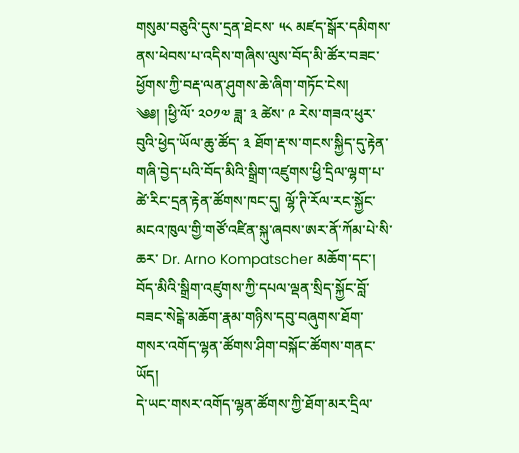གསུམ་བཅུའི་དུས་དྲན་ཐེངས་ ༥༨ མཛད་སྒོར་དམིགས་ནས་ཕེབས་པ་འདིས་གཞིས་ལུས་བོད་མི་ཚོར་བཟང་ཕྱོགས་ཀྱི་བརྡ་ལན་ཤུགས་ཆེ་ཞིག་གཏོང་ངེས།
༄༅། །ཕྱི་ལོ་ ༢༠༡༧ ཟླ་ ༣ ཚེས་ ༩ རེས་གཟའ་ཕུར་བུའི་ཕྱེད་ཡོལ་ཆུ་ཚོད་ ༣ ཐོག་རྡ་ས་གངས་སྐྱིད་དུ་རྟེན་གཞི་བྱེད་པའི་བོད་མིའི་སྒྲིག་འཛུགས་ཕྱི་དྲིལ་ལྷག་པ་ཚེ་རིང་དྲན་རྟེན་ཚོགས་ཁང་དུ། ལྷོ་ཊི་རོལ་རང་སྐྱོང་མངའ་ཁུལ་གྱི་གཙོ་འཛིན་སྐུ་ཞབས་ཨར་ནོ་ཀོམ་པེ་སི་ཆར་ Dr. Arno Kompatscher མཆོག་དང་། བོད་མིའི་སྒྲིག་འཛུགས་ཀྱི་དཔལ་ལྡན་སྲིད་སྐྱོང་བློ་བཟང་སེངྒེ་མཆོག་རྣམ་གཉིས་དབུ་བཞུགས་ཐོག་གསར་འགོད་ལྷན་ཚོགས་ཤིག་བསྐོང་ཚོགས་གནང་ཡོད།
དེ་ཡང་གསར་འགོད་ལྷན་ཚོགས་ཀྱི་ཐོག་མར་དྲིལ་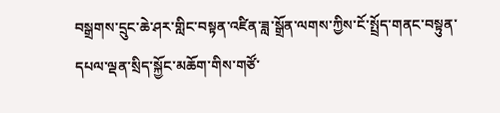བསྒྲགས་དྲུང་ཆེ་ཤར་གླིང་བསྟན་འཛིན་ཟླ་སྒྲོན་ལགས་ཀྱིས་ངོ་སྤྲོད་གནང་བསྟུན་དཔལ་ལྡན་སྲིད་སྐྱོང་མཆོག་གིས་གཙོ་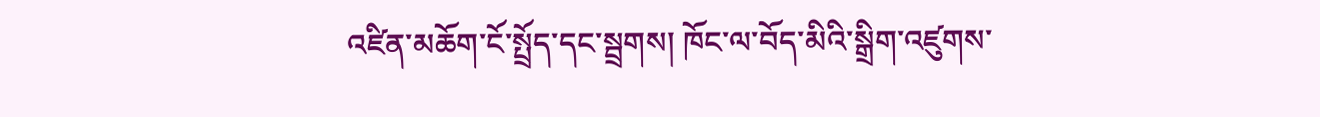འཛིན་མཆོག་ངོ་སྤྲོད་དང་སྦྲགས། ཁོང་ལ་བོད་མིའི་སྒྲིག་འཛུགས་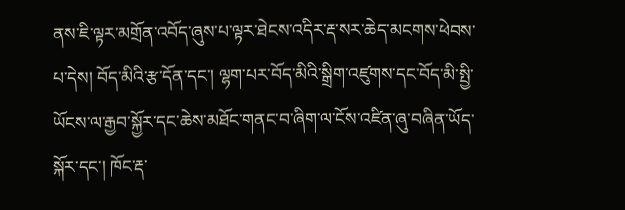ནས་ཇི་ལྟར་མགྲོན་འབོད་ཞུས་པ་ལྟར་ཐེངས་འདིར་རྡ་སར་ཆེད་མངགས་ཕེབས་པ་དེས། བོད་མིའི་རྩ་དོན་དང་། ལྷག་པར་བོད་མིའི་སྒྲིག་འཛུགས་དང་བོད་མི་སྤྱི་ཡོངས་ལ་རྒྱབ་སྐྱོར་དང་ཆེས་མཐོང་གནང་བ་ཞིག་ལ་ངོས་འཛིན་ཞུ་བཞིན་ཡོད་སྐོར་དང་། ཁོང་རྡ་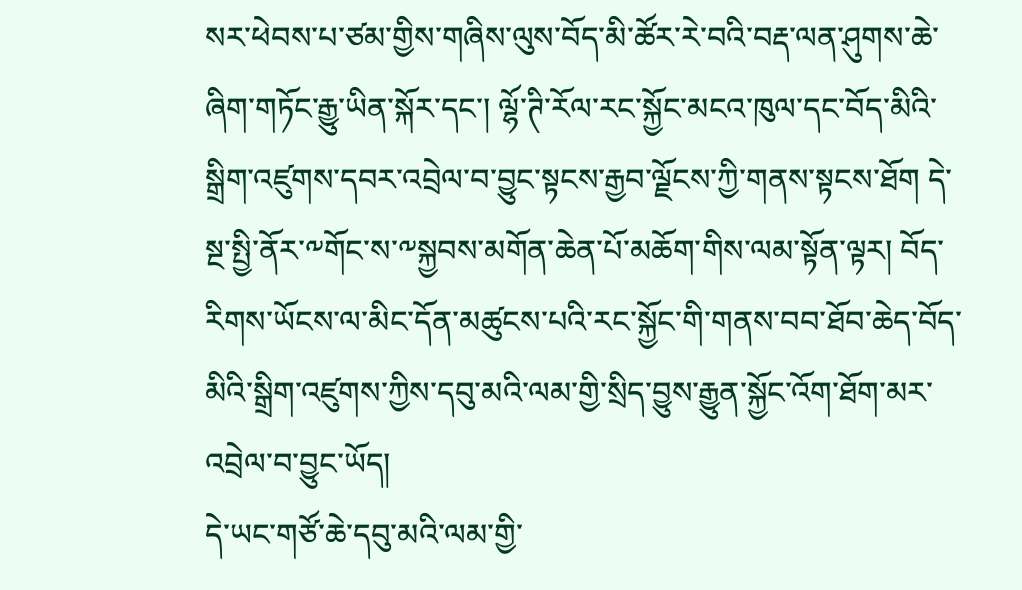སར་ཕེབས་པ་ཙམ་གྱིས་གཞིས་ལུས་བོད་མི་ཚོར་རེ་བའི་བརྡ་ལན་ཤུགས་ཆེ་ཞིག་གཏོང་རྒྱུ་ཡིན་སྐོར་དང་། ལྷོ་ཊི་རོལ་རང་སྐྱོང་མངའ་ཁུལ་དང་བོད་མིའི་སྒྲིག་འཛུགས་དབར་འབྲེལ་བ་བྱུང་སྟངས་རྒྱབ་ལྗོངས་ཀྱི་གནས་སྟངས་ཐོག དེ་སྔ་སྤྱི་ནོར་༸གོང་ས་༸སྐྱབས་མགོན་ཆེན་པོ་མཆོག་གིས་ལམ་སྟོན་ལྟར། བོད་རིགས་ཡོངས་ལ་མིང་དོན་མཚུངས་པའི་རང་སྐྱོང་གི་གནས་བབ་ཐོབ་ཆེད་བོད་མིའི་སྒྲིག་འཛུགས་ཀྱིས་དབུ་མའི་ལམ་གྱི་སྲིད་བྱུས་རྒྱུན་སྐྱོང་འོག་ཐོག་མར་འབྲེལ་བ་བྱུང་ཡོད།
དེ་ཡང་གཙོ་ཆེ་དབུ་མའི་ལམ་གྱི་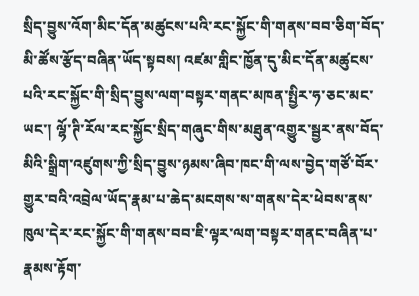སྲིད་བྱུས་འོག་མིང་དོན་མཚུངས་པའི་རང་སྐྱོང་གི་གནས་བབ་ཅིག་བོད་མི་ཚོས་རྩོད་བཞིན་ཡོད་སྟབས། འཛམ་གླིང་ཁྱོན་དུ་མིང་དོན་མཚུངས་པའི་རང་སྐྱོང་གི་སྲིད་བྱུས་ལག་བསྟར་གནང་མཁན་སྤྱིར་ཧ་ཅང་མང་ཡང་། ལྷོ་ཊི་རོལ་རང་སྐྱོང་སྲིད་གཞུང་གིས་མཐུན་འགྱུར་སྦྱར་ནས་བོད་མིའི་སྒྲིག་འཛུགས་ཀྱི་སྲིད་བྱུས་ཉམས་ཞིབ་ཁང་གི་ལས་བྱེད་གཙོ་བོར་གྱུར་བའི་འབྲེལ་ཡོད་རྣམ་པ་ཆེད་མངགས་ས་གནས་དེར་ཕེབས་ནས་ཁུལ་དེར་རང་སྐྱོང་གི་གནས་བབ་ཇི་ལྟར་ལག་བསྟར་གནང་བཞིན་པ་རྣམས་རྟོག་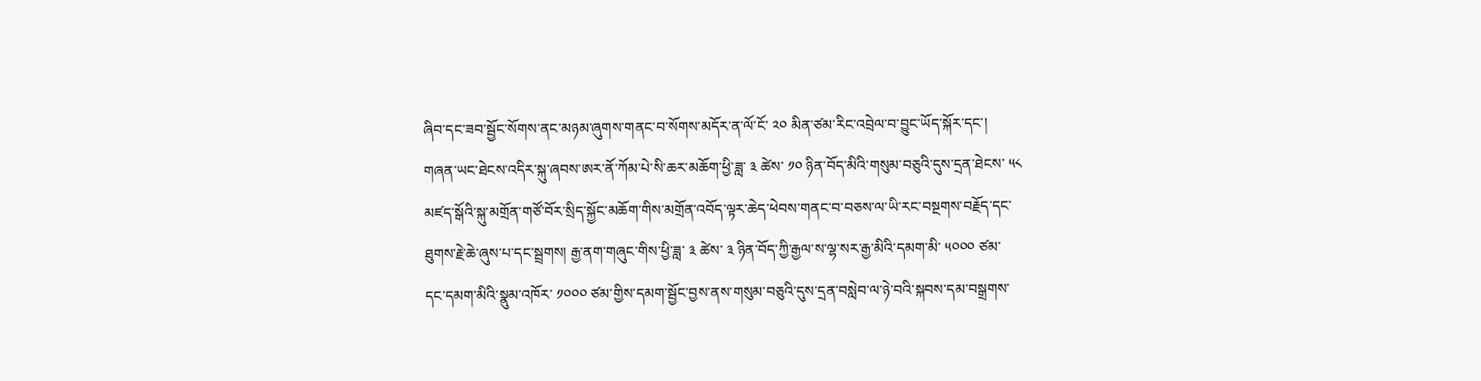ཞིབ་དང་ཟབ་སྦྱོང་སོགས་ནང་མཉམ་ཞུགས་གནང་བ་སོགས་མདོར་ན་ལོ་ངོ་ ༢༠ མིན་ཙམ་རིང་འབྲེལ་བ་བྱུང་ཡོད་སྐོར་དང་།
གཞན་ཡང་ཐེངས་འདིར་སྐུ་ཞབས་ཨར་ནོ་ཀོམ་པེ་སི་ཆར་མཆོག་ཕྱི་ཟླ་ ༣ ཚེས་ ༡༠ ཉིན་བོད་མིའི་གསུམ་བཅུའི་དུས་དྲན་ཐེངས་ ༥༨ མཛད་སྒོའི་སྐུ་མགྲོན་གཙོ་བོར་སྲིད་སྐྱོང་མཆོག་གིས་མགྲོན་འབོད་ལྟར་ཆེད་ཕེབས་གནང་བ་བཅས་ལ་ཡི་རང་བསྔགས་བརྗོད་དང་ཐུགས་རྗེ་ཆེ་ཞུས་པ་དང་སྦྲགས། རྒྱ་ནག་གཞུང་གིས་ཕྱི་ཟླ་ ༣ ཚེས་ ༣ ཉིན་བོད་ཀྱི་རྒྱལ་ས་ལྷ་སར་རྒྱ་མིའི་དམག་མི་ ༥༠༠༠ ཙམ་དང་དམག་མིའི་སྣུམ་འཁོར་ ༡༠༠༠ ཙམ་གྱིས་དམག་སྦྱོང་བྱས་ནས་གསུམ་བཅུའི་དུས་དྲན་བསླེབ་ལ་ཉེ་བའི་སྐབས་དམ་བསྒྲགས་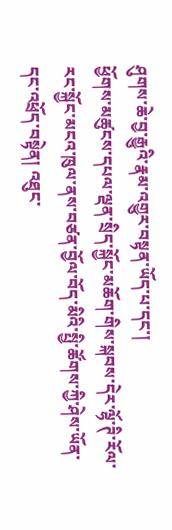ཤུགས་ཆེ་བྱ་རྒྱུའི་རྣམ་འགྱུར་བསྟན་ཡོད་པ་དང་།
ཕྱོགས་མཚུངས་དཔལ་ལྡན་སྲིད་སྐྱོང་མཆོག་གིས་སྐབས་དེར་ལྷོ་ཊི་རོལ་རང་སྐྱོང་མངའ་ཁུལ་ནས་བཙན་བྱོལ་བོད་མིའི་སྤྱི་ཚོགས་ཀྱི་ཤེས་ཡོན་དང་འཕྲོད་བསྟེན། འཐུང་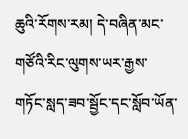ཆུའི་རོགས་རམ། དེ་བཞིན་མང་གཙོའི་རིང་ལུགས་ཡར་རྒྱས་གཏོང་སླད་ཟབ་སྦྱོང་དང་སློབ་ཡོན་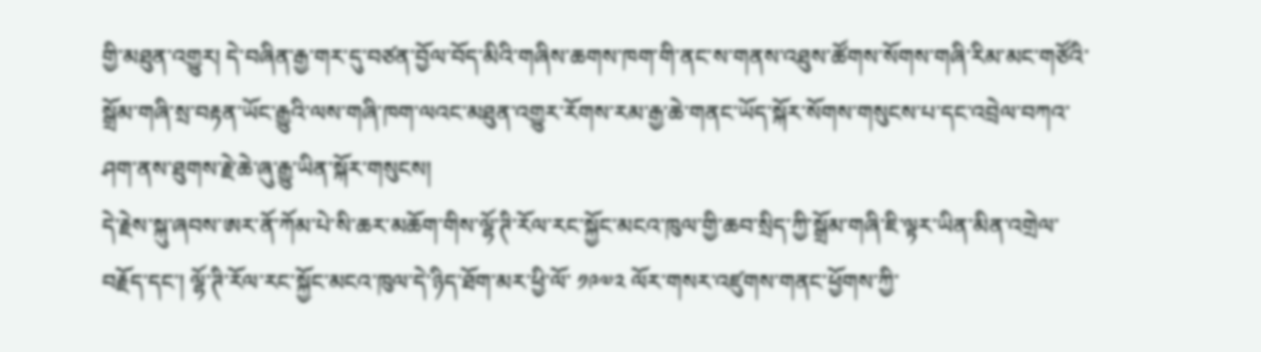གྱི་མཐུན་འགྱུར། དེ་བཞིན་རྒྱ་གར་དུ་བཙན་བྱོལ་བོད་མིའི་གཞིས་ཆགས་ཁག་གི་ནང་ས་གནས་འཐུས་ཚོགས་སོགས་གཞི་རིམ་མང་གཙོའི་སྒྲོམ་གཞི་སྲ་བརྟན་ཡོང་རྒྱུའི་ལས་གཞི་ཁག་ལའང་མཐུན་འགྱུར་རོགས་རམ་རྒྱ་ཆེ་གནང་ཡོད་སྐོར་སོགས་གསུངས་པ་དང་འབྲེལ་བཀའ་ཤག་ནས་ཐུགས་རྗེ་ཆེ་ཞུ་རྒྱུ་ཡིན་སྐོར་གསུངས།
དེ་རྗེས་སྐུ་ཞབས་ཨར་ནོ་ཀོམ་པེ་སི་ཆར་མཆོག་གིས་ལྷོ་ཊི་རོལ་རང་སྐྱོང་མངའ་ཁུལ་གྱི་ཆབ་སྲིད་ཀྱི་སྒྲོམ་གཞི་ཇི་ལྟར་ཡིན་མིན་འགྲེལ་བརྗོད་དང་། ལྷོ་ཊི་རོལ་རང་སྐྱོང་མངའ་ཁུལ་དེ་ཉིད་ཐོག་མར་ཕྱི་ལོ་ ༡༩༧༢ ལོར་གསར་འཛུགས་གནང་ཕྱོགས་ཀྱི་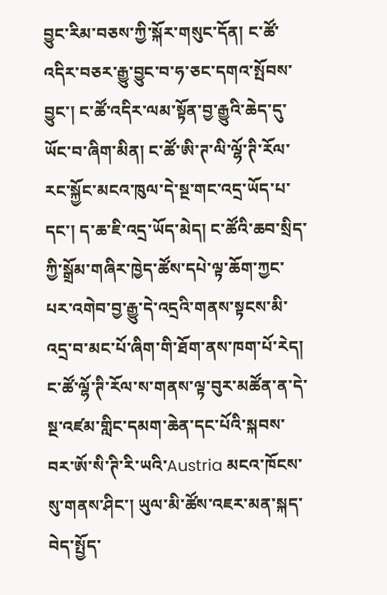བྱུང་རིམ་བཅས་ཀྱི་སྐོར་གསུང་དོན། ང་ཚོ་འདིར་བཅར་རྒྱུ་བྱུང་བ་ཧ་ཅང་དགའ་སྤོབས་བྱུང་། ང་ཚོ་འདིར་ལམ་སྟོན་བྱ་རྒྱུའི་ཆེད་དུ་ཡོང་བ་ཞིག་མིན། ང་ཚོ་ཨི་ཊ་ལི་ལྷོ་ཊི་རོལ་རང་སྐྱོང་མངའ་ཁུལ་དེ་སྔ་གང་འདྲ་ཡོད་པ་དང་། ད་ཆ་ཇི་འདྲ་ཡོད་མེད། ང་ཚོའི་ཆབ་སྲིད་ཀྱི་སྒྲོམ་གཞིར་ཁྱེད་ཚོས་དཔེ་ལྟ་ཆོག་ཀྱང་པར་འགེབ་བྱ་རྒྱུ་དེ་འདྲའི་གནས་སྟངས་མི་འདྲ་བ་མང་པོ་ཞིག་གི་ཐོག་ནས་ཁག་པོ་རེད། ང་ཚོ་ལྷོ་ཊི་རོལ་ས་གནས་ལྟ་བུར་མཚོན་ན་དེ་སྔ་འཛམ་གླིང་དམག་ཆེན་དང་པོའི་སྐབས་བར་ཨོ་སི་ཊི་རི་ཡའི་Austria མངའ་ཁོངས་སུ་གནས་ཤིང་། ཡུལ་མི་ཚོས་འཇར་མན་སྐད་བེད་སྤྱོད་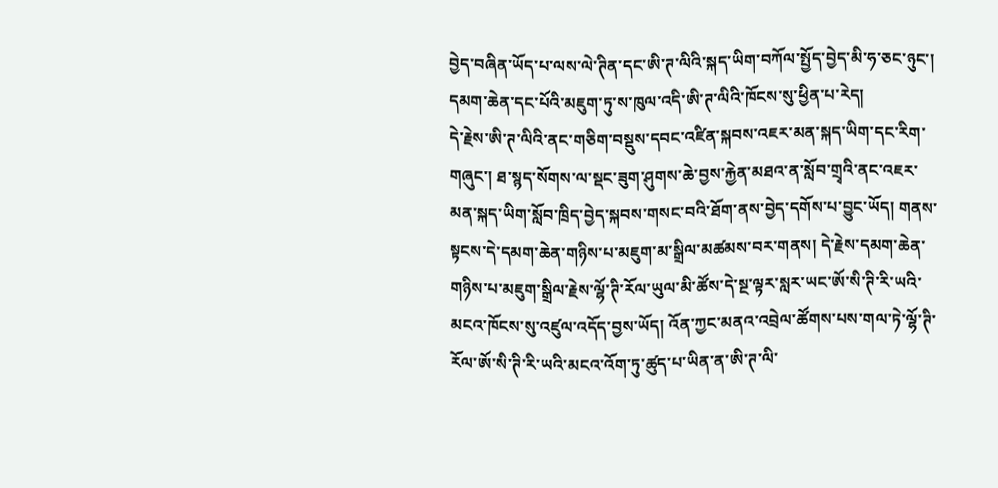བྱེད་བཞིན་ཡོད་པ་ལས་ལེ་ཊིན་དང་ཨི་ཊ་ལིའི་སྐད་ཡིག་བཀོལ་སྤྱོད་བྱེད་མི་ཧ་ཅང་ཉུང་། དམག་ཆེན་དང་པོའི་མཇུག་ཏུ་ས་ཁུལ་འདི་ཨི་ཊ་ལིའི་ཁོངས་སུ་ཕྱིན་པ་རེད།
དེ་རྗེས་ཨི་ཊ་ལིའི་ནང་གཅིག་བསྡུས་དབང་འཛིན་སྐབས་འཇར་མན་སྐད་ཡིག་དང་རིག་གཞུང་། ཐ་སྙད་སོགས་ལ་སྡང་ཟུག་ཤུགས་ཆེ་བྱས་རྐྱེན་མཐའ་ན་སློབ་གྲྭའི་ནང་འཇར་མན་སྐད་ཡིག་སློབ་ཁྲིད་བྱེད་སྐབས་གསང་བའི་ཐོག་ནས་བྱེད་དགོས་པ་བྱུང་ཡོད། གནས་སྟངས་དེ་དམག་ཆེན་གཉིས་པ་མཇུག་མ་སྒྲིལ་མཚམས་བར་གནས། དེ་རྗེས་དམག་ཆེན་གཉིས་པ་མཇུག་སྒྲིལ་རྗེས་ལྷོ་ཊི་རོལ་ཡུལ་མི་ཚོས་དེ་སྔ་ལྟར་སླར་ཡང་ཨོ་སི་ཊི་རི་ཡའི་མངའ་ཁོངས་སུ་འཛུལ་འདོད་བྱས་ཡོད། འོན་ཀྱང་མནའ་འབྲེལ་ཚོགས་པས་གལ་ཏེ་ལྷོ་ཊི་རོལ་ཨོ་སི་ཊི་རི་ཡའི་མངའ་འོག་ཏུ་ཚུད་པ་ཡིན་ན་ཨི་ཊ་ལི་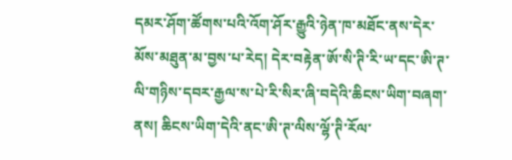དམར་ཤོག་ཚོགས་པའི་འོག་ཤོར་རྒྱུའི་ཉེན་ཁ་མཐོང་ནས་དེར་མོས་མཐུན་མ་བྱས་པ་རེད། དེར་བརྟེན་ཨོ་སི་ཊི་རི་ཡ་དང་ཨི་ཊ་ལི་གཉིས་དབར་རྒྱལ་ས་པེ་རི་སིར་ཞི་བདེའི་ཆིངས་ཡིག་བཞག་ནས། ཆིངས་ཡིག་དེའི་ནང་ཨི་ཊ་ལིས་ལྷོ་ཊི་རོལ་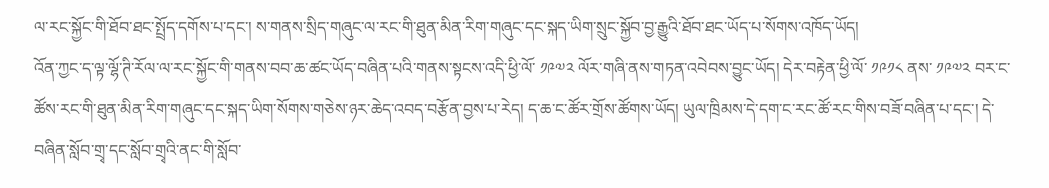ལ་རང་སྐྱོང་གི་ཐོབ་ཐང་སྤྲོད་དགོས་པ་དང་། ས་གནས་སྲིད་གཞུང་ལ་རང་གི་ཐུན་མིན་རིག་གཞུང་དང་སྐད་ཡིག་སྲུང་སྐྱོབ་བྱ་རྒྱུའི་ཐོབ་ཐང་ཡོད་པ་སོགས་འཁོད་ཡོད།
འོན་ཀྱང་ད་ལྟ་ལྷོ་ཊི་རོལ་ལ་རང་སྐྱོང་གི་གནས་བབ་ཆ་ཚང་ཡོད་བཞིན་པའི་གནས་སྟངས་འདི་ཕྱི་ལོ་ ༡༩༧༢ ལོར་གཞི་ནས་གཏན་འབེབས་བྱུང་ཡོད། དེར་བརྟེན་ཕྱི་ལོ་ ༡༩༡༨ ནས་ ༡༩༧༢ བར་ང་ཚོས་རང་གི་ཐུན་མིན་རིག་གཞུང་དང་སྐད་ཡིག་སོགས་གཅེས་ཉར་ཆེད་འབད་བརྩོན་བྱས་པ་རེད། ད་ཆ་ང་ཚོར་གྲོས་ཚོགས་ཡོད། ཡུལ་ཁྲིམས་དེ་དག་ང་རང་ཚོ་རང་གིས་བཟོ་བཞིན་པ་དང་། དེ་བཞིན་སློབ་གྲྭ་དང་སློབ་གྲྭའི་ནང་གི་སློབ་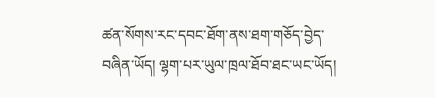ཚན་སོགས་རང་དབང་ཐོག་ནས་ཐག་གཅོད་བྱེད་བཞིན་ཡོད། ལྷག་པར་ཡུལ་ཁྲལ་ཐོབ་ཐང་ཡང་ཡོད།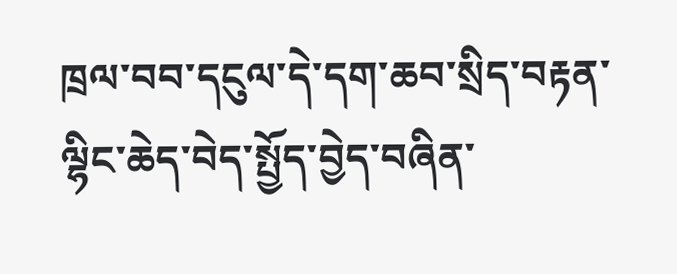ཁྲལ་བབ་དངུལ་དེ་དག་ཆབ་སྲིད་བརྟན་ལྷིང་ཆེད་བེད་སྤྱོད་བྱེད་བཞིན་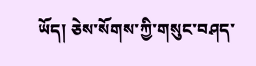ཡོད། ཅེས་སོགས་ཀྱི་གསུང་བཤད་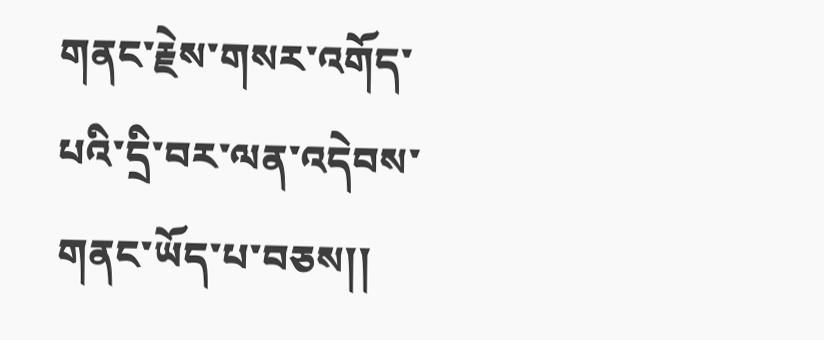གནང་རྗེས་གསར་འགོད་པའི་དྲི་བར་ལན་འདེབས་གནང་ཡོད་པ་བཅས།།